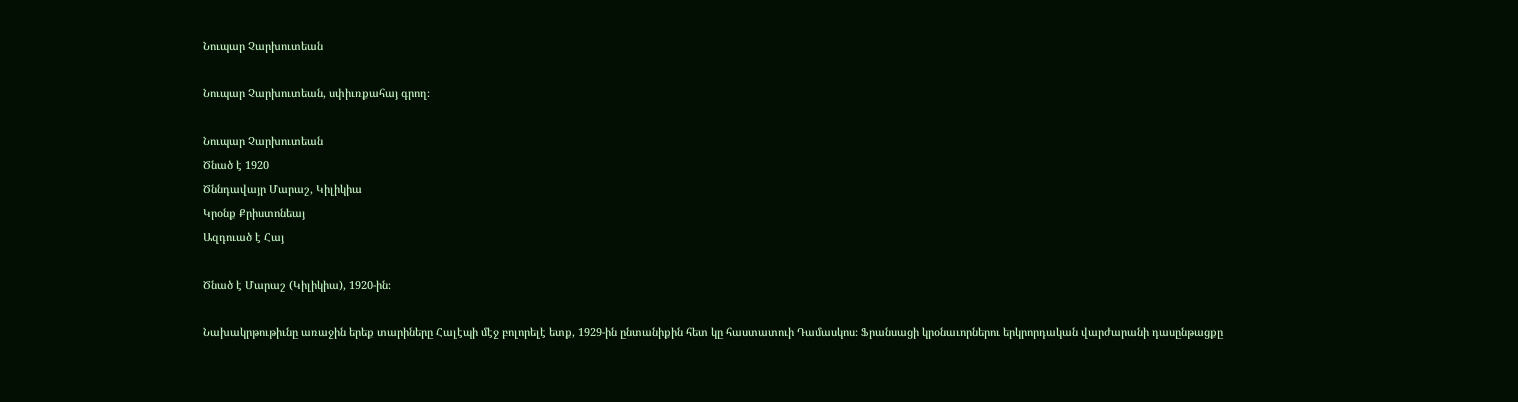Նուպար Չարխուտեան

Նուպար Չարխուտեան, սփիւռքահայ գրող։

Նուպար Չարխուտեան
Ծնած է 1920
Ծննդավայր Մարաշ, Կիլիկիա
Կրօնք Քրիստոնեայ
Ազդուած է Հայ

Ծնած է Մարաշ (Կիլիկիա), 1920-ին։

Նախակրթութիւնը առաջին երեք տարիները Հալէպի մէջ բոլորելէ ետք, 1929-ին ընտանիքին հետ կը հաստատուի Դամասկոս։ Ֆրանսացի կրօնաւորներու երկրորդական վարժարանի դասընթացքը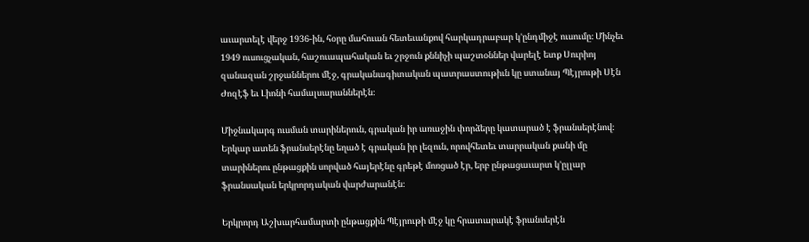աւարտելէ վերջ 1936-ին, հօրը մահուան հետեւանքով հարկադրաբար կ'ընդմիջէ ուսումը։ Մինչեւ 1949 ուսուցչական, հաշուապահական եւ շրջուն քննիչի պաշտօններ վարելէ ետք Սուրիոյ զանազան շրջաններու մէջ, գրականագիտական պատրաստութիւն կը ստանայ Պէյրութի Սէն Ժոզէֆ եւ Լիոնի համալսարաններէն։

Միջնակարգ ուսման տարիներուն, գրական իր առաջին փորձերը կատարած է ֆրանսերէնով։ Երկար ատեն ֆրանսերէնը եղած է գրական իր լեզուն, որովհետեւ տարրական քանի մը տարիներու ընթացքին սորված հայերէնը գրեթէ մոռցած էր, երբ ընթացաւարտ կ'ըլլար ֆրանսական երկրորդական վարժարանէն։

Երկրորդ Աշխարհամարտի ընթացքին Պէյրութի մէջ կը հրատարակէ ֆրանսերէն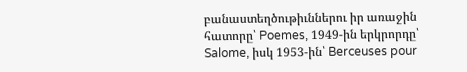բանաստեղծութիւններու իր առաջին հատորը՝ Poemes, 1949-ին երկրորդը՝ Salome, իսկ 1953-ին՝ Berceuses pour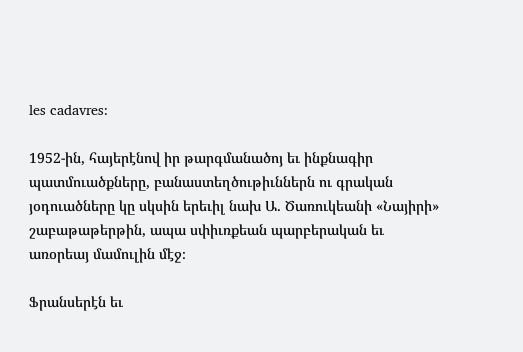les cadavres:

1952-ին, հայերէնով իր թարգմանածոյ եւ ինքնագիր պատմուածքները, բանաստեղծութիւններն ու գրական յօդուածները կը սկսին երեւիլ նախ Ա. Ծառուկեանի «Նայիրի» շաբաթաթերթին, ապա սփիւռքեան պարբերական եւ առօրեայ մամուլին մէջ։

Ֆրանսերէն եւ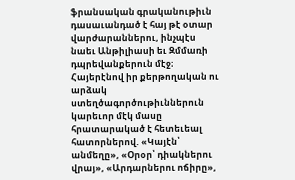ֆրանսական գրականութիւն դասաւանդած է հայ թէ օտար վարժարաններու, ինչպէս նաեւ Անթիլիասի եւ Զմմառի դպրեվանքերուն մէջ։ Հայերէնով իր քերթողական ու արձակ ստեղծագործութիւններուն կարեւոր մէկ մասը հրատարակած է հետեւեալ հատորներով. «Կայէն՝ անմեղը», «Օրօր՝ դիակներու վրայ», «Արդարներու ոճիրը»,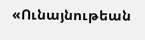«Ունայնութեան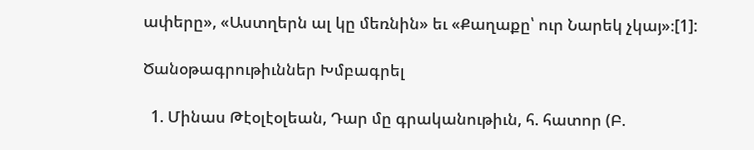ափերը», «Աստղերն ալ կը մեռնին» եւ «Քաղաքը՝ ուր Նարեկ չկայ»։[1]:

Ծանօթագրութիւններ Խմբագրել

  1. Մինաս Թէօլէօլեան, Դար մը գրականութիւն, հ. հատոր (Բ.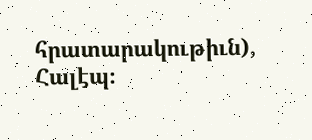հրատարակութիւն), Հալէպ։